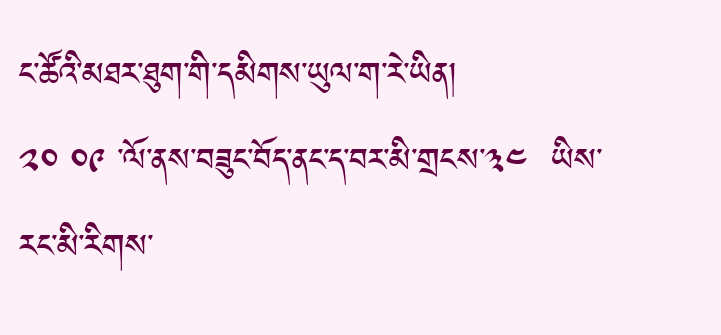ང་ཚོའི་མཐར་ཐུག་གི་དམིགས་ཡུལ་ག་རེ་ཡིན།
༢༠ ༠༩ ་ལོ་ནས་བཟུང་བོད་ནང་ད་བར་མི་གྲངས་༣༤  ཡིས་རང་མི་རིགས་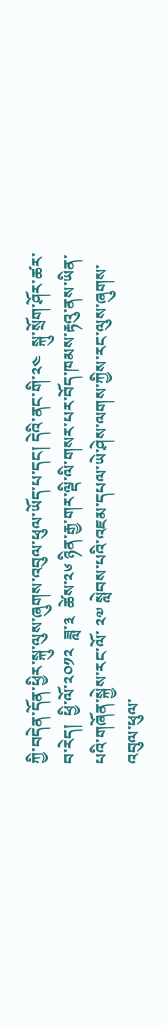ཀྱི་བདེན་དོན་ཕྱིར་སྐུ་ལུས་ཞུགས་འབུལ་ཕུལ་ཡོད་པ་དང། དེའི་ནང་གི་༢༤  སྐུ་སྲོག་ཤོར་ཚར་བ་རེད།  ཕྱི་ལོ་༢༠༡༢  ཟླ་༣  ཚེས་༢༦ ཉིན་རྒྱ་གར་ལྡི་ལི་གསར་པར་བོད་ཁམས་རྟའུ་ནས་ཡིན་པའི་གཞོན་སྐྱེས་རང་ལོ་ ༢༧ སླེབས་པའི་འཇམ་དཔལ་ཡེ་ཤེས་ལགས་ཀྱིས་རང་ལུས་ཞུགས་འབུལ་ཕུལ་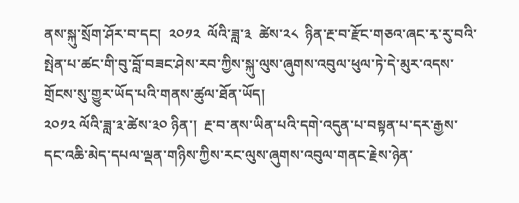ནས་སྐུ་སྲོག་ཤོར་བ་དང།  ༢༠༡༢  ལོའི་ཟླ་༣  ཚེས་༢༨  ཉིན་རྔ་བ་རྫོང་གཅའ་ཞང་རྭ་རུ་བའི་སྤེན་པ་ཚང་གི་བུ་བློ་བཟང་ཤེས་རབ་ཀྱིས་སྐུ་ལུས་ཞུགས་འབུལ་ཕུལ་ཏེ་དེ་མུར་འདས་གྲོངས་སུ་གྱུར་ཡོད་པའི་གནས་ཚུལ་ཐོན་ཡོད།
༢༠༡༢ ལོའི་ཟླ་༣་ཚེས་༣༠ ཉིན་།  རྔ་བ་ནས་ཡིན་པའི་དགེ་འདུན་པ་བསྟན་པ་དར་རྒྱས་དང་འཆི་མེད་དཔལ་ལྡན་གཉིས་ཀྱིས་རང་ལུས་ཞུགས་འབུལ་གནང་རྗེས་ཉེན་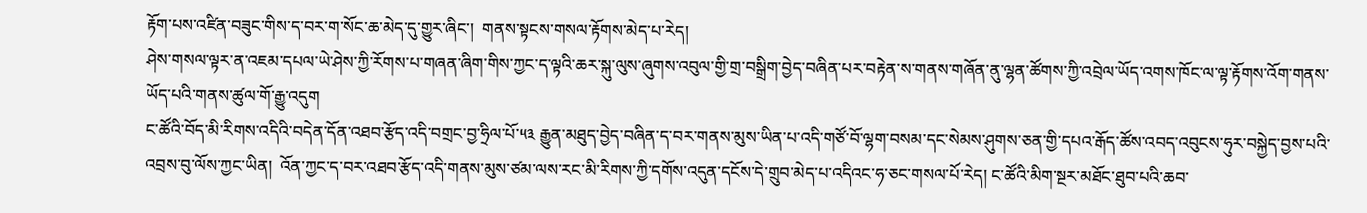རྟོག་པས་འཛིན་བཟུང་གིས་ད་བར་ག་སོང་ཆ་མེད་དུ་གྱུར་ཞིང་།  གནས་སྟངས་གསལ་རྟོགས་མེད་པ་རེད།
ཤེས་གསལ་ལྟར་ན་འཇམ་དཔལ་ཡེ་ཤེས་ཀྱི་རོགས་པ་གཞན་ཞིག་གིས་ཀྱང་ད་ལྟའི་ཆར་སྐུ་ལུས་ཞུགས་འབུལ་གྱི་གྲ་བསྒྲིག་བྱེད་བཞིན་པར་བརྟེན་ས་གནས་གཞོན་ནུ་ལྷན་ཚོགས་ཀྱི་འབྲེལ་ཡོད་འགས་ཁོང་ལ་ལྟ་རྟོགས་འོག་གནས་ཡོད་པའི་གནས་ཚུལ་གོ་རྒྱུ་འདུག
ང་ཚོའི་བོད་མི་རིགས་འདིའི་བདེན་དོན་འཐབ་རྩོད་འདི་བགྲང་བྱ་ཧྲིལ་པོ་༥༣ རྒྱུན་མཐུད་བྱེད་བཞིན་ད་བར་གནས་མུས་ཡིན་པ་འདི་གཙོ་བོ་ལྷག་བསམ་དང་སེམས་ཤུགས་ཅན་གྱི་དཔའ་རྒོད་ཚོས་འབད་འབུངས་ཧུར་བསྐྱེད་བྱས་པའི་འབྲས་བུ་ལོས་ཀྱང་ཡིན།  འོན་ཀྱང་ད་བར་འཐབ་རྩོད་འདི་གནས་མུས་ཙམ་ལས་རང་མི་རིགས་ཀྱི་དགོས་འདུན་དངོས་དེ་གྲུབ་མེད་པ་འདིའང་ཧ་ཅང་གསལ་པོ་རེད། ང་ཚོའི་མིག་སྔར་མཐོང་ཐུབ་པའི་ཆབ་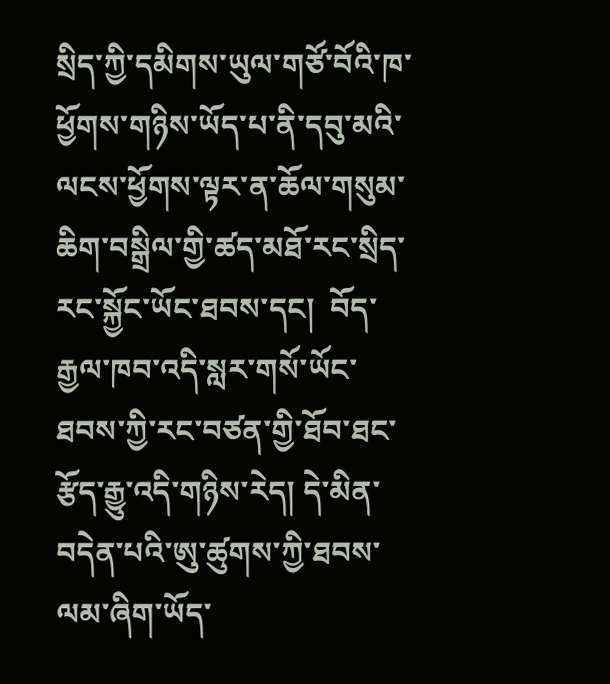སྲིད་ཀྱི་དམིགས་ཡུལ་གཙོ་བོའི་ཁ་ཕྱོགས་གཉིས་ཡོད་པ་ནི་དབུ་མའི་ལངས་ཕྱོགས་ལྟར་ན་ཆོལ་གསུམ་ཆིག་བསྒྲིལ་གྱི་ཚད་མཐོ་རང་སྲིད་རང་སྐྱོང་ཡོང་ཐབས་དང།  བོད་རྒྱལ་ཁབ་འདི་སླར་གསོ་ཡོང་ཐབས་ཀྱི་རང་བཙན་གྱི་ཐོབ་ཐང་རྩོད་རྒྱུ་འདི་གཉིས་རེད། དེ་མིན་བདེན་པའི་ཨུ་ཚུགས་ཀྱི་ཐབས་ལམ་ཞིག་ཡོད་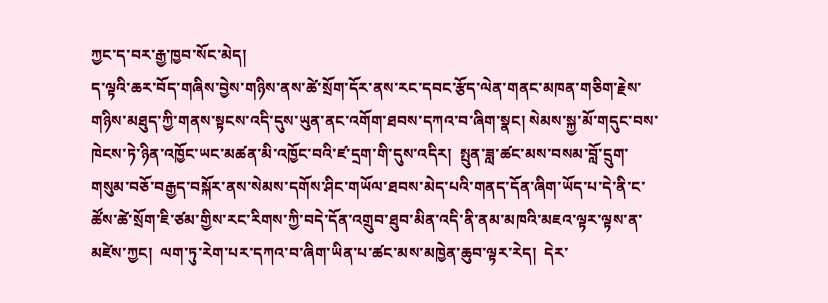ཀྱང་ད་བར་རྒྱ་ཁྱབ་སོང་མེད།
ད་ལྟའི་ཆར་བོད་གཞིས་བྱེས་གཉིས་ནས་ཚེ་སྲོག་དོར་ནས་རང་དབང་རྩོད་ལེན་གནང་མཁན་གཅིག་རྗེས་གཉིས་མཐུད་ཀྱི་གནས་སྟངས་འདི་དུས་ཡུན་ནང་འགོག་ཐབས་དཀའ་བ་ཞིག་སྣང། སེམས་སྐྱ་མོ་གདུང་བས་ཁེངས་ཏེ་ཉིན་འཁྱོང་ཡང་མཚན་མི་འཁྱོང་བའི་ཛ་དྲག་གི་དུས་འདིར།  སྤུན་ཟླ་ཚང་མས་བསམ་བློ་དྲུག་གསུམ་བཅོ་བརྒྱད་བསྐོར་ནས་སེམས་དགོས་ཤིང་གཡོལ་ཐབས་མེད་པའི་གནད་དོན་ཞིག་ཡོད་པ་དེ་ནི་ང་ཚོས་ཚེ་སྲོག་ཇི་ཙམ་གྱིས་རང་རིགས་ཀྱི་བདེ་དོན་འགྲུབ་ཐུབ་མིན་འདི་ནི་ནམ་མཁའི་མཇའ་ལྟར་ལྟས་ན་མཛེས་ཀྱང།  ལག་ཏུ་རེག་པར་དཀའ་བ་ཞིག་ཡིན་པ་ཚང་མས་མཁྱེན་ཆུབ་ལྟར་རེད།  དེར་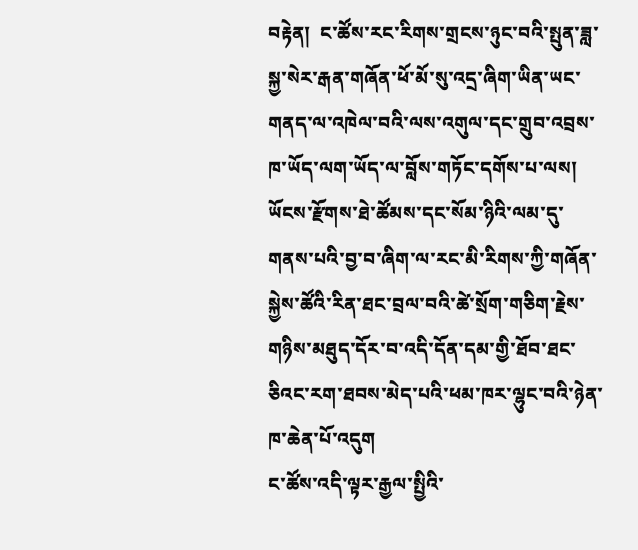བརྟེན།  ང་ཚོས་རང་རིགས་གྲངས་ཉུང་བའི་སྤུན་ཟླ་སྐྱ་སེར་རྒན་གཞོན་ཕོ་མོ་སུ་འདྲ་ཞིག་ཡིན་ཡང་གནད་ལ་འཁེལ་བའི་ལས་འགུལ་དང་གྲུབ་འབྲས་ཁ་ཡོད་ལག་ཡོད་ལ་བློས་གཏོང་དགོས་པ་ལས།  ཡོངས་རྫོགས་ཐེ་ཚོམས་དང་སོམ་ཉིའི་ལམ་དུ་གནས་པའི་བྱ་བ་ཞིག་ལ་རང་མི་རིགས་ཀྱི་གཞོན་སྐྱེས་ཚོའི་རིན་ཐང་བྲལ་བའི་ཚེ་སྲོག་གཅིག་རྗེས་གཉིས་མཐུད་དོར་བ་འདི་དོན་དམ་གྱི་ཐོབ་ཐང་ཅིའང་རག་ཐབས་མེད་པའི་ཕམ་ཁར་ལྷུང་བའི་ཉེན་ཁ་ཆེན་པོ་འདུག
ང་ཚོས་འདི་ལྟར་རྒྱལ་སྤྱིའི་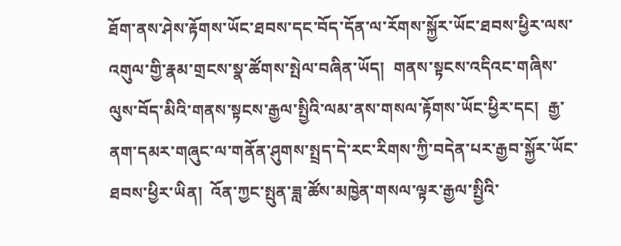ཐོག་ནས་ཤེས་རྟོགས་ཡོང་ཐབས་དང་བོད་དོན་ལ་རོགས་སྐྱོར་ཡོང་ཐབས་ཕྱིར་ལས་འགུལ་གྱི་རྣམ་གྲངས་སྣ་ཚོགས་སྤེལ་བཞིན་ཡོད།  གནས་སྟངས་འདིའང་གཞིས་ལུས་བོད་མིའི་གནས་སྟངས་རྒྱལ་སྤྱིའི་ལམ་ནས་གསལ་རྟོགས་ཡོང་ཕྱིར་དང།  རྒྱ་ནག་དམར་གཞུང་ལ་གནོན་ཤུགས་སྤྲད་དེ་རང་རིགས་ཀྱི་བདེན་པར་རྒྱབ་སྐྱོར་ཡོང་ཐབས་ཕྱིར་ཡིན།  འོན་ཀྱང་སྤུན་ཟླ་ཚོས་མཁྱེན་གསལ་ལྟར་རྒྱལ་སྤྱིའི་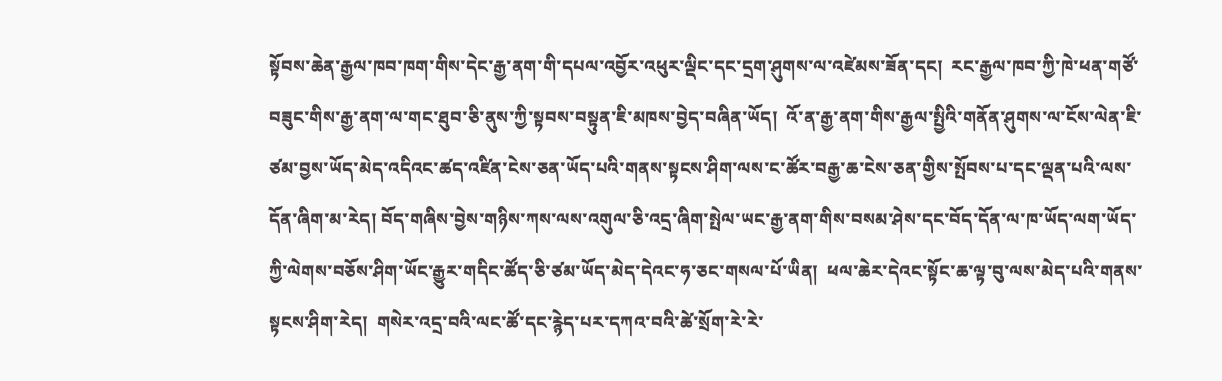སྟོབས་ཆེན་རྒྱལ་ཁབ་ཁག་གིས་དེང་རྒྱ་ནག་གི་དཔལ་འབྱོར་འཕུར་ལྡིང་དང་དྲག་ཤུགས་ལ་འཛེམས་ཟོན་དང།  རང་རྒྱལ་ཁབ་ཀྱི་ཁེ་ཕན་གཙོ་བཟུང་གིས་རྒྱ་ནག་ལ་གང་ཐུབ་ཅི་ནུས་ཀྱི་སྟབས་བསྟུན་ཇི་མཁས་བྱེད་བཞིན་ཡོད།  འོ་ན་རྒྱ་ནག་གིས་རྒྱལ་སྤྱིའི་གནོན་ཤུགས་ལ་ངོས་ལེན་ཇི་ཙམ་བྱས་ཡོད་མེད་འདིའང་ཚད་འཛིན་ངེས་ཅན་ཡོད་པའི་གནས་སྟངས་ཤིག་ལས་ང་ཚོར་བརྒྱ་ཆ་ངེས་ཅན་གྱིས་སྤོབས་པ་དང་ལྡན་པའི་ལས་དོན་ཞིག་མ་རེད། བོད་གཞིས་བྱེས་གཉིས་ཀས་ལས་འགུལ་ཅི་འདྲ་ཞིག་སྤེལ་ཡང་རྒྱ་ནག་གིས་བསམ་ཤེས་དང་བོད་དོན་ལ་ཁ་ཡོད་ལག་ཡོད་ཀྱི་ལེགས་བཅོས་ཤིག་ཡོང་རྒྱུར་གདིང་ཚོད་ཅི་ཙམ་ཡོད་མེད་དེའང་ཧ་ཅང་གསལ་པོ་ཡིན།  ཕལ་ཆེར་དེའང་སྟོང་ཆ་ལྟ་བུ་ལས་མེད་པའི་གནས་སྟངས་ཤིག་རེད།  གསེར་འདྲ་བའི་ལང་ཚོ་དང་རྙེད་པར་དཀའ་བའི་ཚེ་སྲོག་རེ་རེ་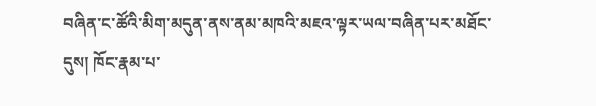བཞིན་ང་ཚོའི་མིག་མདུན་ནས་ནམ་མཁའི་མཇའ་ལྟར་ཡལ་བཞིན་པར་མཐོང་དུས། ཁོང་རྣམ་པ་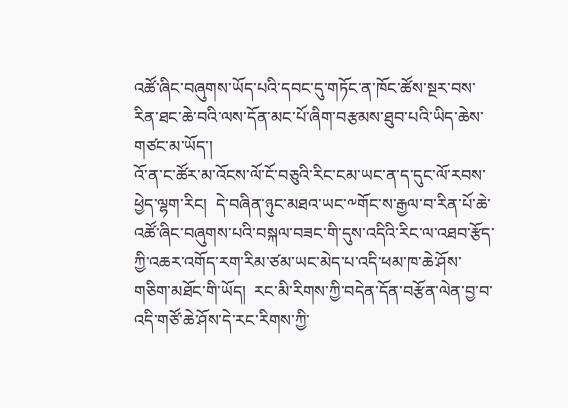འཚོ་ཞིང་བཞུགས་ཡོད་པའི་དབང་དུ་གཏོང་ན་ཁོང་ཚོས་སྔར་བས་རིན་ཐང་ཆེ་བའི་ལས་དོན་མང་པོ་ཞིག་བརྩམས་ཐུབ་པའི་ཡིད་ཆེས་གཙང་མ་ཡོད་།
འོ་ན་ང་ཚོར་མ་འོངས་ལོ་ངོ་བཅུའི་རིང་ངམ་ཡང་ན་ད་དུང་ལོ་རབས་ཕྱེད་ལྷག་རིང།  དེ་བཞིན་ཉུང་མཐའ་ཡང་༸གོང་ས་རྒྱལ་བ་རིན་པོ་ཆེ་འཚོ་ཞིང་བཞུགས་པའི་བསྐལ་བཟང་གི་དུས་འདིའི་རིང་ལ་འཐབ་རྩོད་ཀྱི་འཆར་འགོད་རག་རིམ་ཙམ་ཡང་མེད་པ་འདི་ཕམ་ཁ་ཆེ་ཤོས་གཅིག་མཐོང་གི་ཡོད།  རང་མི་རིགས་ཀྱི་བདེན་དོན་བརྩོན་ལེན་བྱ་བ་འདི་གཙོ་ཆེ་ཤོས་དེ་རང་རིགས་ཀྱི་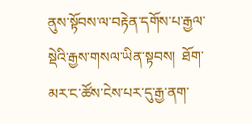ནུས་སྟོབས་ལ་བརྟེན་དགོས་པ་རྒྱལ་སྡེའི་རྒྱས་གསལ་ཡིན་སྟབས།  ཐོག་མར་ང་ཚོས་ངེས་པར་དུ་རྒྱ་ནག་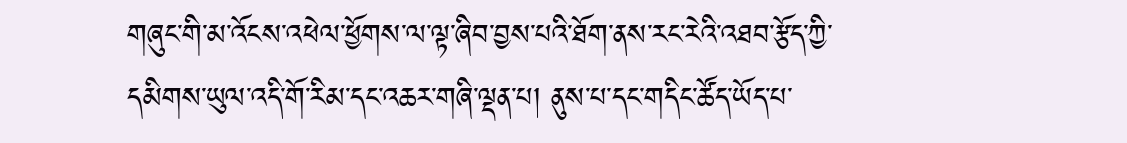གཞུང་གི་མ་འོངས་འཕེལ་ཕྱོགས་ལ་ལྟ་ཞིབ་བྱས་པའི་ཐོག་ནས་རང་རེའི་འཐབ་རྩོད་ཀྱི་དམིགས་ཡུལ་འདི་གོ་རིམ་དང་འཆར་གཞི་ལྡན་པ། ནུས་པ་དང་གདིང་ཚོད་ཡོད་པ་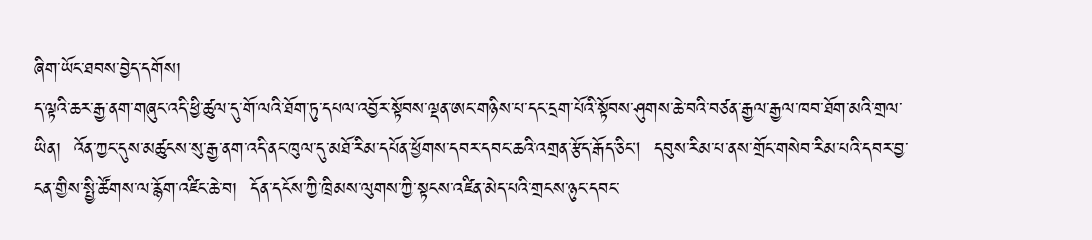ཞིག་ཡོང་ཐབས་བྱེད་དགོས།
ད་ལྟའི་ཆར་རྒྱ་ནག་གཞུང་འདི་ཕྱི་ཚུལ་དུ་གོ་ལའི་ཐོག་ཏུ་དཔལ་འབྱོར་སྟོབས་ལྡན་ཨང་གཉིས་པ་དང་དྲག་པོའི་སྟོབས་ཤུགས་ཆེ་བའི་བཙན་རྒྱལ་རྒྱལ་ཁབ་ཐོག་མའི་གྲལ་ཡིན།  འོན་ཀྱང་དུས་མཚུངས་སུ་རྒྱ་ནག་འདི་ནང་ཁུལ་དུ་མཐོ་རིམ་དཔོན་ཕྱོགས་དབར་དབང་ཆའི་འགྲན་རྩོད་རྒོད་ཅིང།  དབུས་རིམ་པ་ནས་གྲོང་གསེབ་རིམ་པའི་དབར་བྱ་ངན་གྱིས་སྤྱི་ཚོགས་ལ་རྙོག་འཛིང་ཆེ་བ།  དོན་དངོས་ཀྱི་ཁྲིམས་ལུགས་ཀྱི་སྟངས་འཛིན་མེད་པའི་གྲངས་ཉུང་དབང་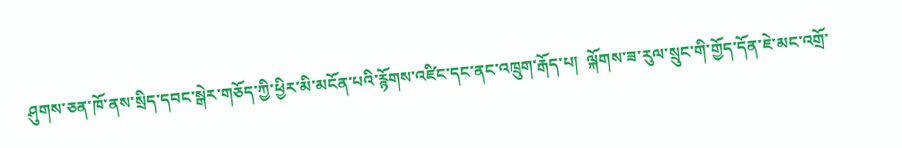ཤུགས་ཅན་ཁོ་ནས་སྲིད་དབང་སྒེར་གཅོད་ཀྱི་ཕྱིར་མི་མངོན་པའི་རྙོགས་འཛིང་དང་ནང་འཁྲུག་རྒོད་པ།  ལྐོགས་ཟ་རུལ་སྲུང་གི་གྱོད་དོན་ཇེ་མང་འགྲོ་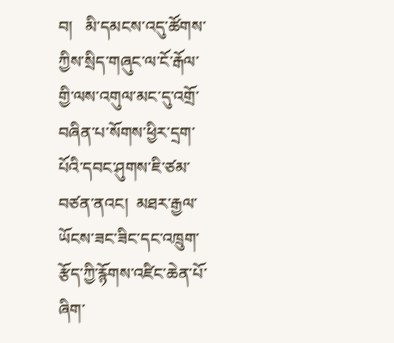བ།   མི་དམངས་འདུ་ཚོགས་ཀྱིས་སྲིད་གཞུང་ལ་ངོ་རྒོལ་གྱི་ལས་འགུལ་མང་དུ་འགྲོ་བཞིན་པ་སོགས་ཕྱིར་དྲག་པོའི་དབང་ཤུགས་ཇི་ཙམ་བཙན་ནའང།  མཐར་རྒྱལ་ཡོངས་ཟང་ཟིང་དང་འཁྲུག་རྩོད་ཀྱི་རྙོགས་འཛིང་ཆེན་པོ་ཞིག་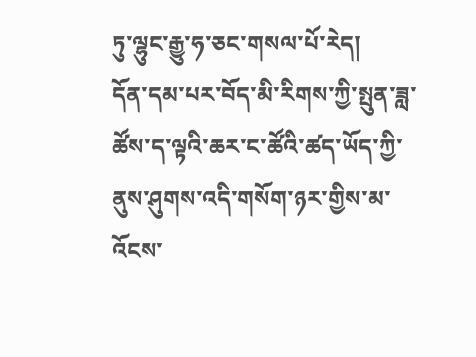ཏུ་ལྷུང་རྒྱུ་ཧ་ཅང་གསལ་པོ་རེད།
དོན་དམ་པར་བོད་མི་རིགས་ཀྱི་སྤུན་ཟླ་ཚོས་ད་ལྟའི་ཆར་ང་ཚོའི་ཚད་ཡོད་ཀྱི་ནུས་ཤུགས་འདི་གསོག་ཉར་གྱིས་མ་འོངས་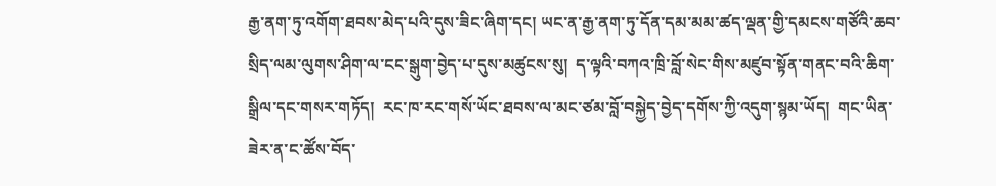རྒྱ་ནག་ཏུ་འགོག་ཐབས་མེད་པའི་དུས་ཟིང་ཞིག་དང། ཡང་ན་རྒྱ་ནག་ཏུ་དོན་དམ་མམ་ཚད་ལྡན་གྱི་དམངས་གཙོའི་ཆབ་སྲིད་ལམ་ལུགས་ཤིག་ལ་ངང་སྒུག་བྱེད་པ་དུས་མཚུངས་སུ།  ད་ལྟའི་བཀའ་ཁྲི་བློ་སེང་གིས་མཛུབ་སྟོན་གནང་བའི་ཆིག་སྒྲིལ་དང་གསར་གཏོད།  རང་ཁ་རང་གསོ་ཡོང་ཐབས་ལ་མང་ཙམ་བློ་བསྐྱེད་བྱེད་དགོས་ཀྱི་འདུག་སྙམ་ཡོད།  གང་ཡིན་ཟེར་ན་ང་ཚོས་བོད་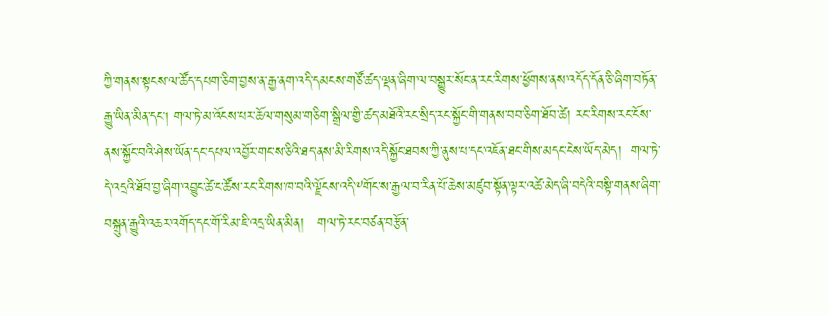ཀྱི་གནས་སྟངས་ལ་ཚོད་དཔག་ཅིག་བྱས་ན་རྒྱ་ནག་འདི་དམངས་གཙོ་ཚད་ལྡན་ཞིག་ལ་བསྒྱུར་སོང་ན་རང་རིགས་ཕྱོགས་ནས་འདོད་དོན་ཅི་ཞིག་བཏོན་རྒྱུ་ཡིན་མིན་དང། གལ་ཏེ་མ་འོངས་པར་ཆོལ་གསུམ་གཅིག་སྒྲིལ་གྱི་ཚད་མཐོའི་རང་སྲིད་རང་སྐྱོང་གི་གནས་བབ་ཅིག་ཐོབ་ཚེ། རང་རིགས་རང་ངོས་ནས་སྐྱོང་བའི་ཤེས་ཡོན་དང་དཔལ་འབྱོར་གང་ས་ཅིའི་ཐད་ནས་མི་རིགས་འདི་སྐྱོང་ཐབས་ཀྱི་ནུས་པ་དང་འཇོན་ཐང་གིས་མདང་ངེས་ཡོད་མེད།  གལ་ཏེ་དེ་འདྲའི་ཐོབ་བྱ་ཞིག་འབྱུང་ཚེ་ང་ཚོས་རང་རིགས་ཁ་བའི་ལྗོངས་འདི་༸གོང་ས་རྒྱལ་བ་རིན་པོ་ཆེས་མཛུབ་སྟོན་ལྟར་འཚེ་མེད་ཞི་བདེའི་བསྟི་གནས་ཞིག་བསྐྲུན་རྒྱུའི་འཆར་འགོད་དང་གོ་རིམ་ཇི་འདྲ་ཡིན་མིན།   གལ་ཏེ་རང་བཙན་བརྩོན་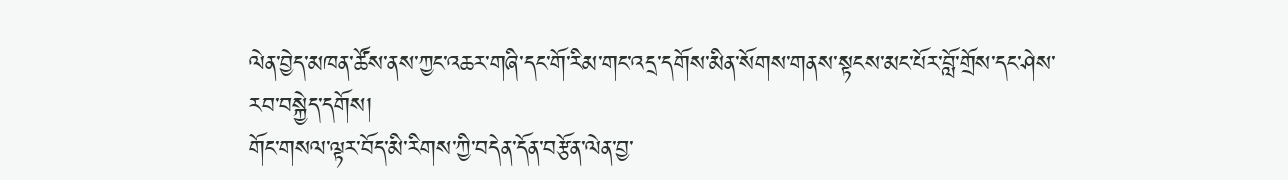ལེན་བྱེད་མཁན་ཚོས་ནས་ཀྱང་འཆར་གཞི་དང་གོ་རིམ་གང་འདྲ་དགོས་མིན་སོགས་གནས་སྟངས་མང་པོར་བློ་གྲོས་དང་ཤེས་རབ་བསྐྱེད་དགོས།
གོང་གསལ་ལྟར་བོད་མི་རིགས་ཀྱི་བདེན་དོན་བརྩོན་ལེན་བྱ་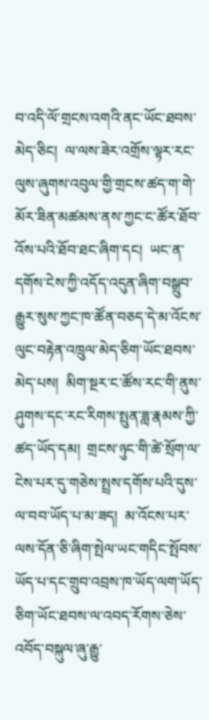བ་འདི་ལོ་གྲངས་འགའི་ནང་ཡོང་ཐབས་མེད་ཅིང།  ལ་ལས་ཟེར་འགྲོས་ལྟར་རང་ལུས་ཞུགས་འབུལ་གྱི་གྲངས་ཚད་ག་གེ་མོར་ཟིན་མཚམས་ནས་ཀྱང་ང་ཚོར་ཐོབ་འོས་པའི་ཐོབ་ཐང་ཞིག་དང།  ཡང་ན་དགོས་ངེས་ཀྱི་འདོད་འདུན་ཞིག་བསྒྲུབ་རྒྱུར་སུས་ཀྱང་ཁ་ཚོན་བཅད་དེ་མ་འོངས་ལུང་བརྟེན་འཁྲུལ་མེད་ཅིག་ཡོང་ཐབས་མེད་པས།  མིག་སྔར་ང་ཚོས་རང་གི་ནུས་ཤུགས་དང་རང་རིགས་སྤུན་ཟླ་རྣམས་ཀྱི་ཚད་ཡོད་དམ།  གྲངས་ཉུང་གི་ཚེ་སྲོག་ལ་ངེས་པར་དུ་གཅེས་སྤྲས་དགོས་པའི་དུས་ལ་བབ་ཡོད་པ་མ་ཟད།  མ་འོངས་པར་ལས་དོན་ཅི་ཞིག་སྤེལ་ཡང་གདིང་སྤོབས་ཡོད་པ་དང་གྲུབ་འབྲས་ཁ་ཡོད་ལག་ཡོད་ཅིག་ཡོང་ཐབས་ལ་འབད་རོགས་ཅེས་འབོད་བསྐུལ་ཞུ་རྒྱུ་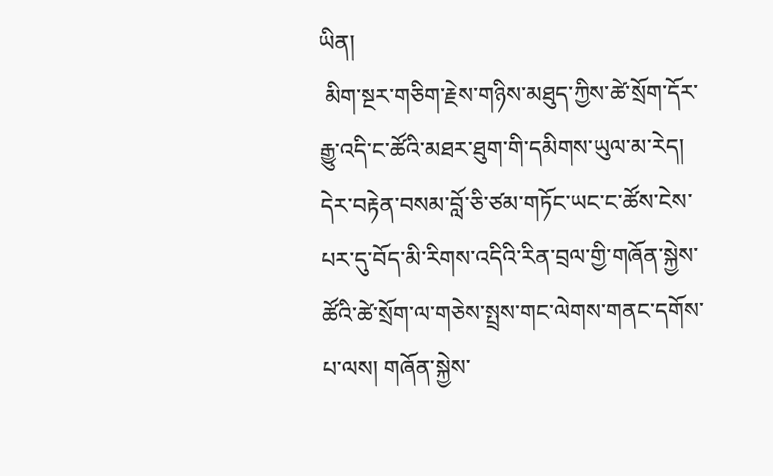ཡིན།
 མིག་སྔར་གཅིག་རྗེས་གཉིས་མཐུད་ཀྱིས་ཚེ་སྲོག་དོར་རྒྱུ་འདི་ང་ཚོའི་མཐར་ཐུག་གི་དམིགས་ཡུལ་མ་རེད།  དེར་བརྟེན་བསམ་བློ་ཅི་ཙམ་གཏོང་ཡང་ང་ཚོས་ངེས་པར་དུ་བོད་མི་རིགས་འདིའི་རིན་བྲལ་གྱི་གཞོན་སྐྱེས་ཚོའི་ཚེ་སྲོག་ལ་གཅེས་སྤྲས་གང་ལེགས་གནང་དགོས་པ་ལས། གཞོན་སྐྱེས་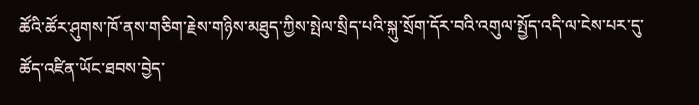ཚོའི་ཚོར་ཤུགས་ཁོ་ནས་གཅིག་རྗེས་གཉིས་མཐུད་ཀྱིས་སྤེལ་སྲིད་པའི་སྐུ་སྲོག་དོར་བའི་འགུལ་སྤྱོད་འདི་ལ་ངེས་པར་དུ་ཚོད་འཛིན་ཡོང་ཐབས་བྱེད་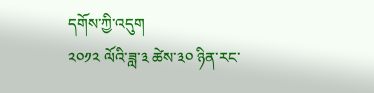དགོས་ཀྱི་འདུག
༢༠༡༢ ལོའི་ཟླ་༣ ཚེས་༣༠ ཉིན་རང་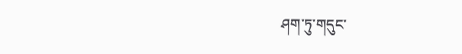ཤག་ཏུ་གདུང་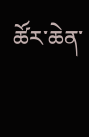ཚོར་ཆེན་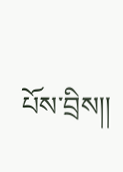པོས་བྲིས།།